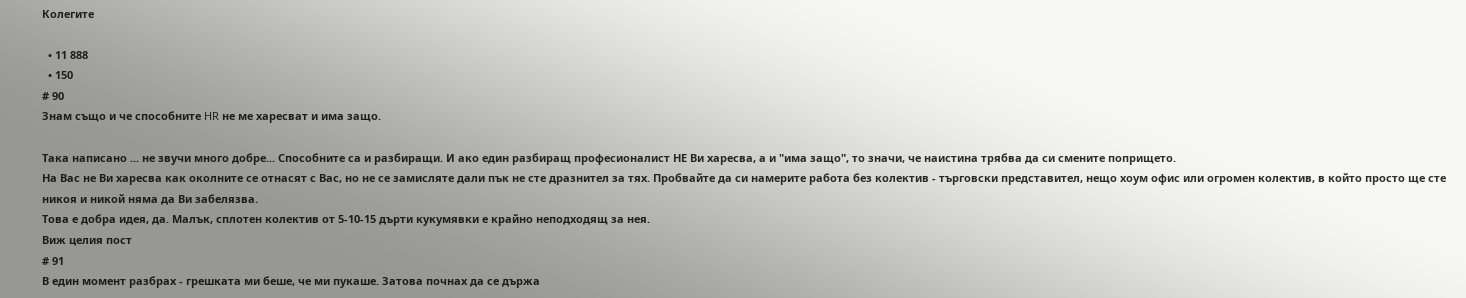Колегите

  • 11 888
  • 150
# 90
Знам също и че способните HR не ме харесват и има защо.

Така написано ... не звучи много добре... Способните са и разбиращи. И ако един разбиращ професионалист НЕ Ви харесва, а и "има защо", то значи, че наистина трябва да си смените попрището.
На Вас не Ви харесва как околните се отнасят с Вас, но не се замисляте дали пък не сте дразнител за тях. Пробвайте да си намерите работа без колектив - търговски представител, нещо хоум офис или огромен колектив, в който просто ще сте никоя и никой няма да Ви забелязва.
Това е добра идея, да. Малък, сплотен колектив от 5-10-15 дърти кукумявки е крайно неподходящ за нея.
Виж целия пост
# 91
В един момент разбрах - грешката ми беше, че ми пукаше. Затова почнах да се държа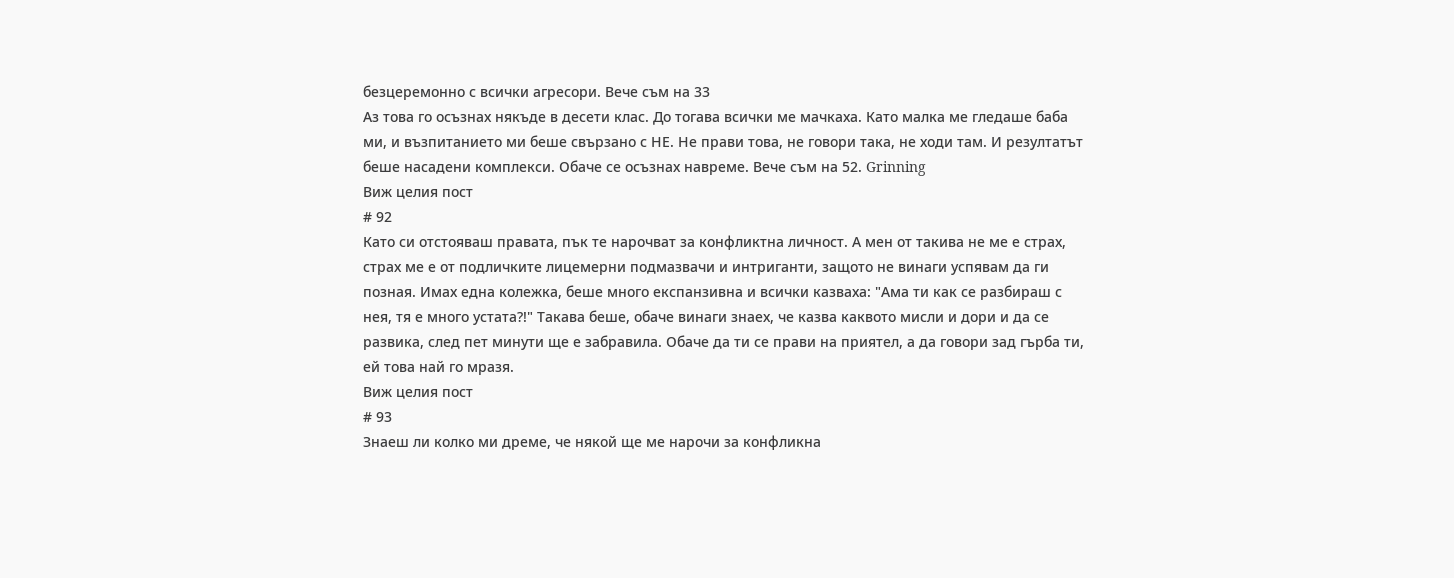безцеремонно с всички агресори. Вече съм на 33
Аз това го осъзнах някъде в десети клас. До тогава всички ме мачкаха. Като малка ме гледаше баба ми, и възпитанието ми беше свързано с НЕ. Не прави това, не говори така, не ходи там. И резултатът беше насадени комплекси. Обаче се осъзнах навреме. Вече съм на 52. Grinning
Виж целия пост
# 92
Като си отстояваш правата, пък те нарочват за конфликтна личност. А мен от такива не ме е страх, страх ме е от подличките лицемерни подмазвачи и интриганти, защото не винаги успявам да ги позная. Имах една колежка, беше много експанзивна и всички казваха: "Ама ти как се разбираш с нея, тя е много устата?!" Такава беше, обаче винаги знаех, че казва каквото мисли и дори и да се развика, след пет минути ще е забравила. Обаче да ти се прави на приятел, а да говори зад гърба ти, ей това най го мразя.
Виж целия пост
# 93
Знаеш ли колко ми дреме, че някой ще ме нарочи за конфликна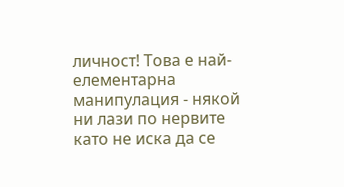личност! Това е най-елементарна манипулация - някой ни лази по нервите като не иска да се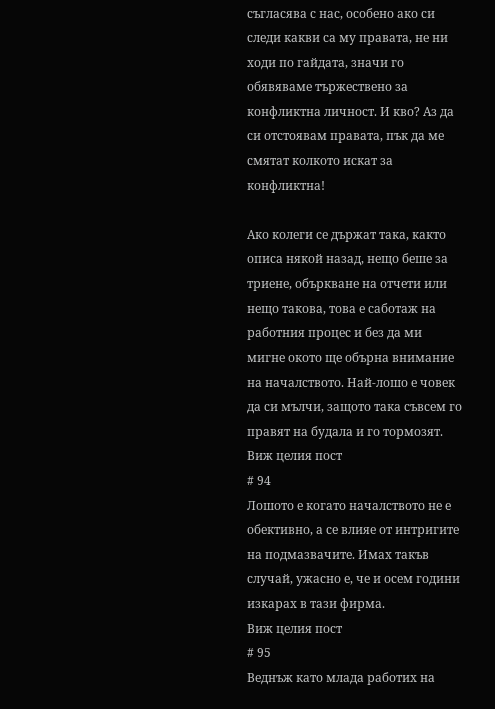съгласява с нас, особено ако си следи какви са му правата, не ни ходи по гайдата, значи го обявяваме тържествено за конфликтна личност. И кво? Аз да си отстоявам правата, пък да ме смятат колкото искат за конфликтна!

Ако колеги се държат така, както описа някой назад, нещо беше за триене, объркване на отчети или нещо такова, това е саботаж на работния процес и без да ми мигне окото ще обърна внимание на началството. Най-лошо е човек да си мълчи, защото така съвсем го правят на будала и го тормозят.
Виж целия пост
# 94
Лошото е когато началството не е обективно, а се влияе от интригите на подмазвачите. Имах такъв случай, ужасно е, че и осем години изкарах в тази фирма.
Виж целия пост
# 95
Веднъж като млада работих на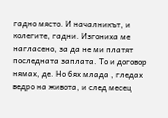гадно място. И началникът, и колегите, гадни. Изгониха ме нагласено, за да не ми платят последната заплата. То и договор нямах, де. Но бях млада , гледах ведро на живота, и след месец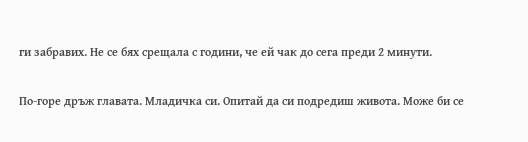ги забравих. Не се бях срещала с години, че ей чак до сега преди 2 минути.

По-горе дръж главата. Младичка си. Опитай да си подредиш живота. Може би се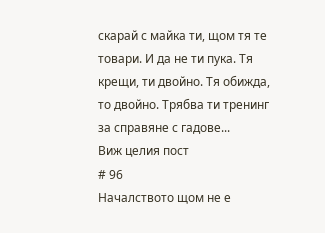скарай с майка ти, щом тя те товари. И да не ти пука. Тя крещи, ти двойно. Тя обижда, то двойно. Трябва ти тренинг за справяне с гадове...
Виж целия пост
# 96
Началството щом не е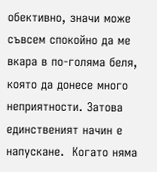обективно, значи може съвсем спокойно да ме вкара в по-голяма беля, която да донесе много неприятности. Затова единственият начин е напускане.  Когато няма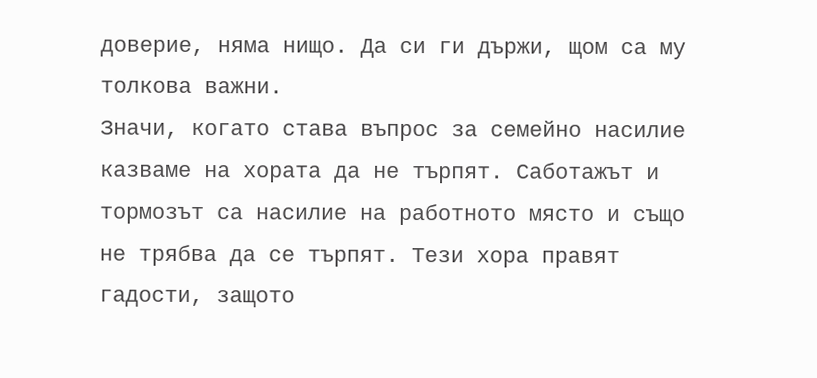доверие, няма нищо. Да си ги държи, щом са му толкова важни.
Значи, когато става въпрос за семейно насилие казваме на хората да не търпят. Саботажът и тормозът са насилие на работното място и също не трябва да се търпят. Тези хора правят гадости, защото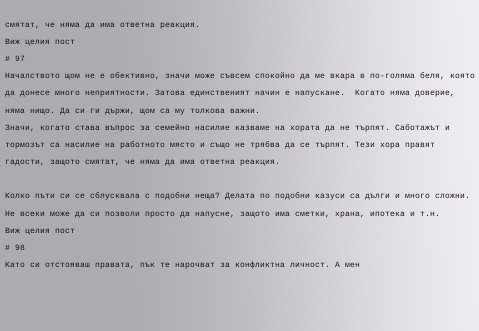смятат, че няма да има ответна реакция.
Виж целия пост
# 97
Началството щом не е обективно, значи може съвсем спокойно да ме вкара в по-голяма беля, която да донесе много неприятности. Затова единственият начин е напускане.  Когато няма доверие, няма нищо. Да си ги държи, щом са му толкова важни.
Значи, когато става въпрос за семейно насилие казваме на хората да не търпят. Саботажът и тормозът са насилие на работното място и също не трябва да се търпят. Тези хора правят гадости, защото смятат, че няма да има ответна реакция.

Колко пъти си се сблусквала с подобни неща? Делата по подобни казуси са дълги и много сложни. Не всеки може да си позволи просто да напусне, защото има сметки, храна, ипотека и т.н.
Виж целия пост
# 98
Като си отстояваш правата, пък те нарочват за конфликтна личност. А мен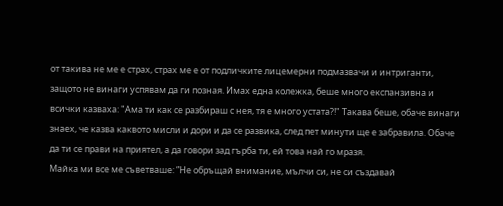от такива не ме е страх, страх ме е от подличките лицемерни подмазвачи и интриганти, защото не винаги успявам да ги позная. Имах една колежка, беше много експанзивна и всички казваха: "Ама ти как се разбираш с нея, тя е много устата?!" Такава беше, обаче винаги знаех, че казва каквото мисли и дори и да се развика, след пет минути ще е забравила. Обаче да ти се прави на приятел, а да говори зад гърба ти, ей това най го мразя.
Майка ми все ме съветваше: ”Не обръщай внимание, мълчи си, не си създавай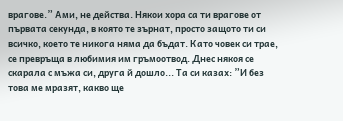врагове.” Ами, не действа. Някои хора са ти врагове от първата секунда, в която те зърнат, просто защото ти си всичко, което те никога няма да бъдат. Като човек си трае, се превръща в любимия им гръмоотвод. Днес някоя се скарала с мъжа си, друга й дошло... Та си казах: ”И без това ме мразят, какво ще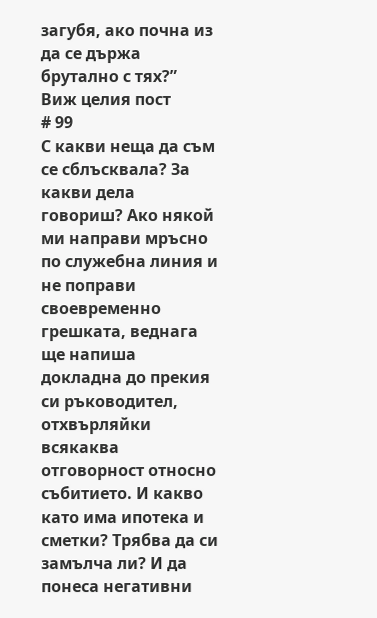загубя, ако почна из да се държа брутално с тях?”
Виж целия пост
# 99
С какви неща да съм се сблъсквала? За какви дела говориш? Ако някой ми направи мръсно по служебна линия и не поправи своевременно грешката, веднага ще напиша докладна до прекия си ръководител, отхвърляйки всякаква отговорност относно събитието. И какво като има ипотека и сметки? Трябва да си замълча ли? И да понеса негативни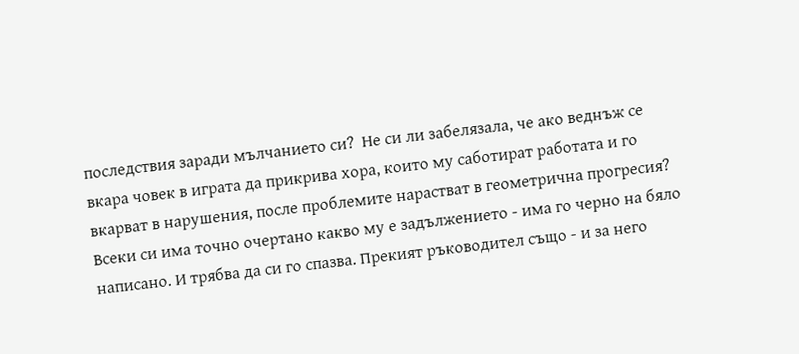последствия заради мълчанието си?  Не си ли забелязала, че ако веднъж се вкара човек в играта да прикрива хора, които му саботират работата и го вкарват в нарушения, после проблемите нарастват в геометрична прогресия? Всеки си има точно очертано какво му е задължението - има го черно на бяло написано. И трябва да си го спазва. Прекият ръководител също - и за него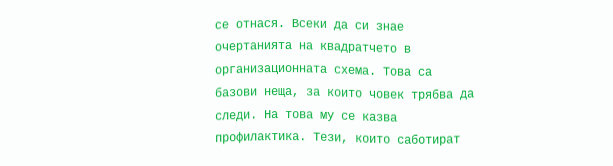се отнася. Всеки да си знае очертанията на квадратчето в организационната схема. Това са базови неща, за които човек трябва да следи. На това му се казва профилактика. Тези, които саботират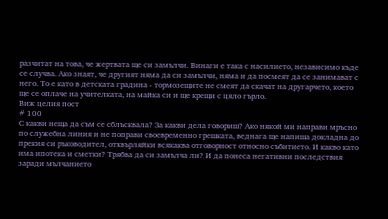разчитат на това, че жертвата ще си замълчи. Винаги е така с насилието, независимо къде се случва. Ако знаят, че другият няма да си замълчи, няма и да посмеят да се занимават с него. То е като в детската градина - тормозещите не смеят да скачат на другарчето, което ще се оплаче на учителката, на майка си и ще крещи с цяло гърло.
Виж целия пост
# 100
С какви неща да съм се сблъсквала? За какви дела говориш? Ако някой ми направи мръсно по служебна линия и не поправи своевременно грешката, веднага ще напиша докладна до прекия си ръководител, отхвърляйки всякаква отговорност относно събитието. И какво като има ипотека и сметки? Трябва да си замълча ли? И да понеса негативни последствия заради мълчанието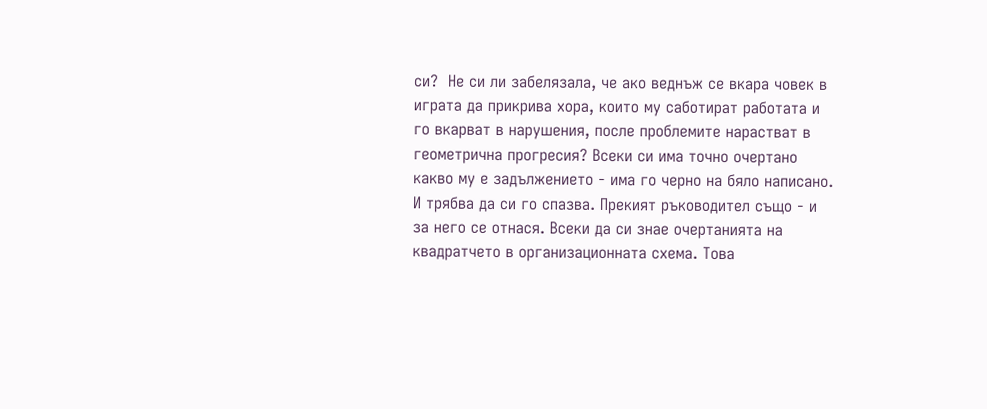си?  Не си ли забелязала, че ако веднъж се вкара човек в играта да прикрива хора, които му саботират работата и го вкарват в нарушения, после проблемите нарастват в геометрична прогресия? Всеки си има точно очертано какво му е задължението - има го черно на бяло написано. И трябва да си го спазва. Прекият ръководител също - и за него се отнася. Всеки да си знае очертанията на квадратчето в организационната схема. Това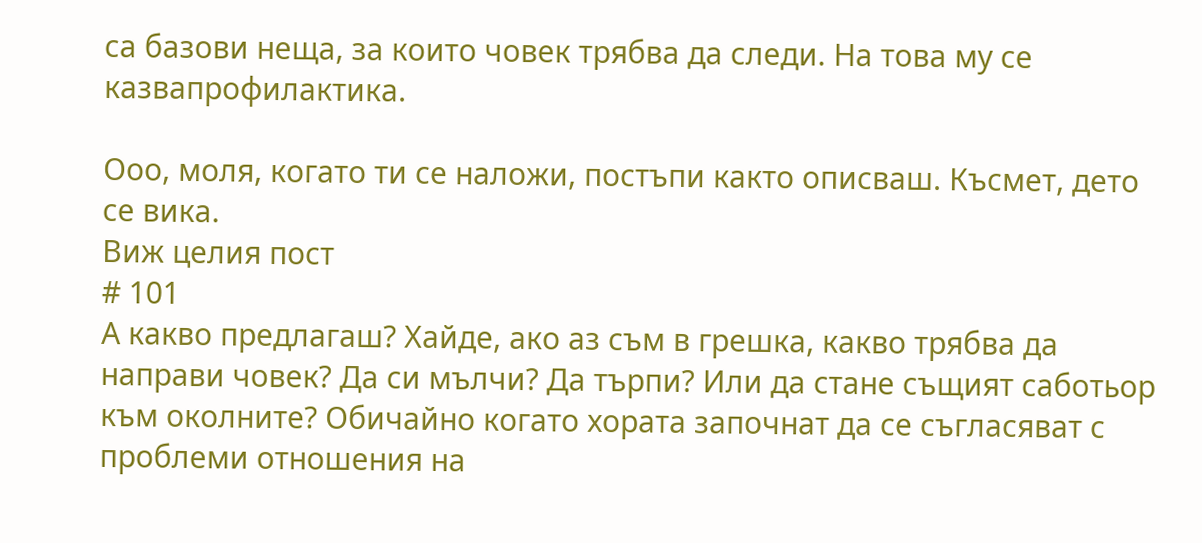са базови неща, за които човек трябва да следи. На това му се казвапрофилактика.

Ооо, моля, когато ти се наложи, постъпи както описваш. Късмет, дето се вика.
Виж целия пост
# 101
А какво предлагаш? Хайде, ако аз съм в грешка, какво трябва да направи човек? Да си мълчи? Да търпи? Или да стане същият саботьор към околните? Обичайно когато хората започнат да се съгласяват с проблеми отношения на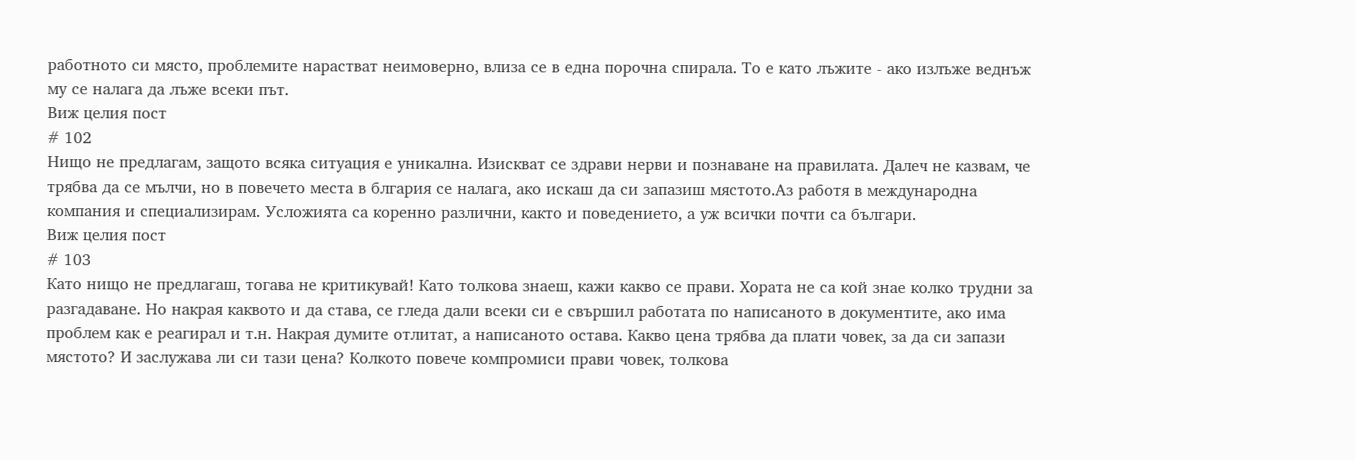работното си място, проблемите нарастват неимоверно, влиза се в една порочна спирала. То е като лъжите - ако излъже веднъж му се налага да лъже всеки път.
Виж целия пост
# 102
Нищо не предлагам, защото всяка ситуация е уникална. Изискват се здрави нерви и познаване на правилата. Далеч не казвам, че трябва да се мълчи, но в повечето места в блгария се налага, ако искаш да си запазиш мястото.Аз работя в международна компания и специализирам. Усложията са коренно различни, както и поведението, а уж всички почти са българи.
Виж целия пост
# 103
Като нищо не предлагаш, тогава не критикувай! Като толкова знаеш, кажи какво се прави. Хората не са кой знае колко трудни за разгадаване. Но накрая каквото и да става, се гледа дали всеки си е свършил работата по написаното в документите, ако има проблем как е реагирал и т.н. Накрая думите отлитат, а написаното остава. Какво цена трябва да плати човек, за да си запази мястото? И заслужава ли си тази цена? Колкото повече компромиси прави човек, толкова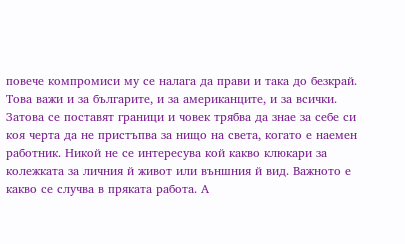повече компромиси му се налага да прави и така до безкрай. Това важи и за българите, и за американците, и за всички. Затова се поставят граници и човек трябва да знае за себе си коя черта да не пристъпва за нищо на света, когато е наемен работник. Никой не се интересува кой какво клюкари за колежката за личния й живот или външния й вид. Важното е какво се случва в пряката работа. А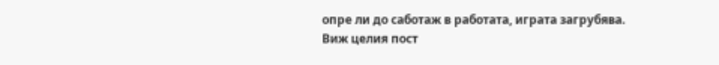опре ли до саботаж в работата, играта загрубява.
Виж целия пост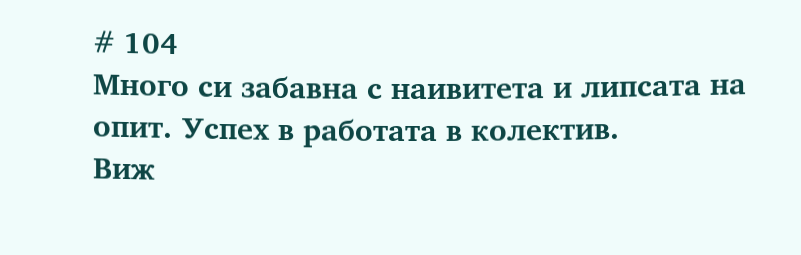# 104
Много си забавна с наивитета и липсата на опит. Успех в работата в колектив.
Виж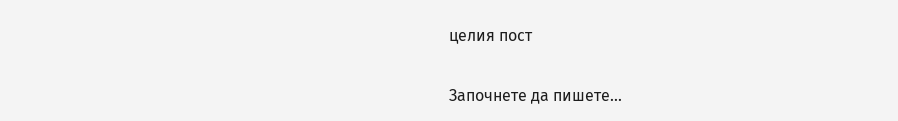целия пост

Започнете да пишете...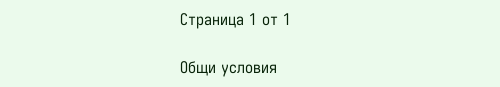Страница 1 от 1

Общи условия